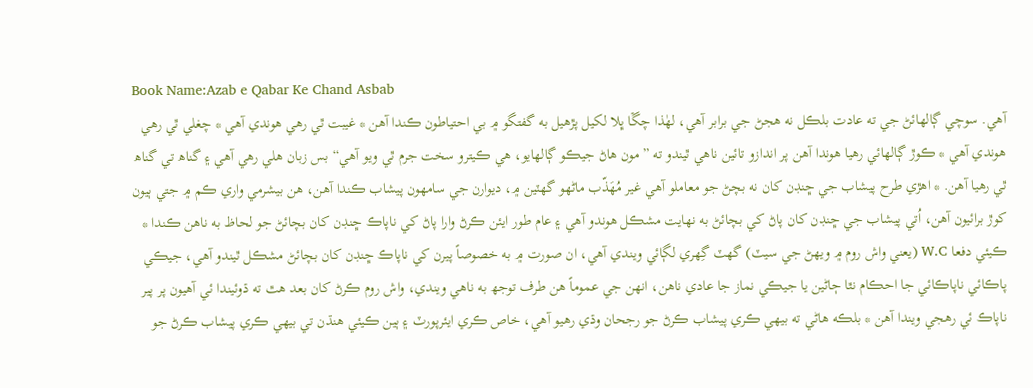Book Name:Azab e Qabar Ke Chand Asbab
آهي. سوچي ڳالهائڻ جي ته عادت بلڪل نه هجڻ جي برابر آهي، لهٰذا چڱا ڀلا لکيل پڙهيل به گفتگو ۾ بي احتياطون ڪندا آهن * غيبت ٿي رهي هوندي آهي * چغلي ٿي رهي هوندي آهي * ڪوڙ ڳالهائي رهيا هوندا آهن پر اندازو تائين ناهي ٿيندو ته ”مون هاڻ جيڪو ڳالهايو، هي ڪيترو سخت جرم ٿي ويو آهي“ بس زبان هلي رهي آهي ۽ گناھ تي گناھ ٿي رهيا آهن. * اهڙي طرح پيشاب جي ڇنڊن کان نه بچڻ جو معاملو آهي غير مُهَذّب ماڻهو گهٽين ۾، ديوارن جي سامهون پيشاب ڪندا آهن، هن بيشرمي واري ڪم ۾ جتي ٻيون کوڙ برائيون آهن، اُتي پيشاب جي ڇنڊن کان پاڻ کي بچائڻ به نهايت مشڪل هوندو آهي ۽ عام طور ايئن ڪرڻ وارا پاڻ کي ناپاڪ ڇنڊن کان بچائڻ جو لحاظ به ناهن ڪندا * ڪيئي دفعا W.C (يعني واش روم ۾ ويهڻ جي سيٽ) گهٽ گِهري لڳائي ويندي آهي، ان صورت ۾ به خصوصاً پيرن کي ناپاڪ ڇنڊن کان بچائڻ مشڪل ٿيندو آهي، جيڪي پاڪائي ناپاڪائي جا احڪام نٿا ڄاڻين يا جيڪي نماز جا عادي ناهن، انهن جي عموماً هن طرف توجھ به ناهي ويندي، واش روم ڪرڻ کان بعد هٿ ته ڌوئيندا ئي آهيون پر پير ناپاڪ ئي رهجي ويندا آهن * بلڪه هاڻي ته بيهي ڪري پيشاب ڪرڻ جو رجحان وڌي رهيو آهي، خاص ڪري ايئرپورٽ ۽ ٻين ڪيئي هنڌن تي بيهي ڪري پيشاب ڪرڻ جو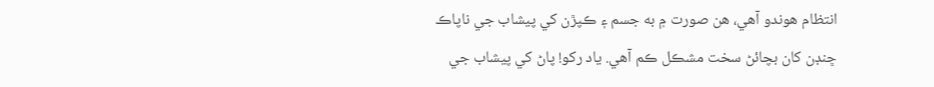انتظام هوندو آهي، هن صورت ۾ به جسم ۽ ڪپڙن کي پيشاب جي ناپاڪ ڇنڊن کان بچائڻ سخت مشڪل ڪم آهي. ياد رکو! پاڻ کي پيشاب جي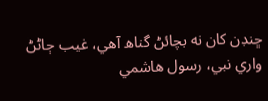ڇنڊن کان نه بچائڻ گناھ آهي، غيب ڄاڻڻ واري نبي، رسول هاشمي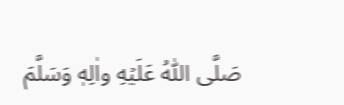صَلَّى اللّٰهُ عَلَيۡهِ واٰلِهٖ وَسَلَّمَ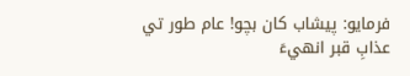فرمايو: پيشاب کان بچو! عام طور تي عذابِ قبر انهيءَ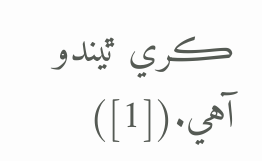ڪري ٿيندو آهي.([1])